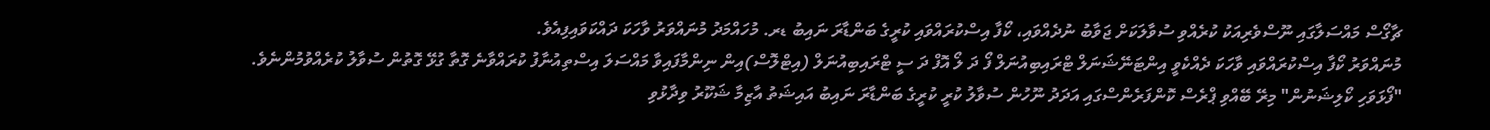ޗާގޯސް މައްސަލާގައި ނޫސްވެރިއަކު ކުރެއްވި ސުވާލަކަށް ޖަވާބު ނުދެއްވައި، ކޯފާ އިސްކުރައްވައި ކުރީގެ ބަންޑާރަ ނައިބު ޑރ. މުހައްމަދު މުނައްވަރު ވާހަކަ ދައްކަވައިފިއެވެ.
މުނައްވަރު ކޯފާ އިސްކުރައްވައި ވާހަކަ ދެއްކެވީ އިންޓަނޭޝަނަލް ޓްރައިބިއުނަލް ފޯ ދަ ލޯ އޮފް ދަ ސީ ޓްރައިބިއުނަލް (އިޓްލޮސް)އިން ނިންމާފައިވާ މައްސަލަ އިސްތިއުނާފު ކުރައްވާނެ ގޮތާ ގުޅޭ ގޮތުން ސުވާލު ކުރެއްވުމުންނެވެ.
"ފޯޅަވަހި ކޯލިޝަނުން" މިރޭ ބޭއްވި ޕްރެސް ކޮންފަރެންސްގައި އަދަދު ނޫހުން ސުވާލު ކުރީ ކުރީގެ ބަންޑާރަ ނައިބު އައިޝަތު އާޒިމާ ޝަކޫރު ވިދާޅުވި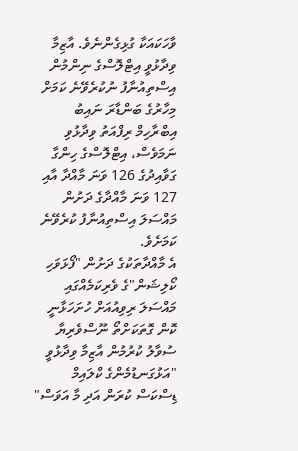ވާހަކައަކާ ގުޅިގެންނެވެ. އާޒިމާ ވިދާޅުވީ އިޓްލޮސްގެ ނިންމުން އިސްތިއުނާފު ނުކުރެވޭނެ ކަމަށް މިހާރުގެ ބަންޑާރަ ނައިބު އިބްރާހިމް ރިފްއަތު ވިދާޅުވި ނަމަވެސް، އިޓްލޮސްގެ ހިންގާ ގަވާއިދުގެ 126 ވަނަ މާއްދާ އާއި 127 ވަނަ މާއްދާގެ ދަށުން މައްސަލަ އިސްތިއުނާފު ކުރެވޭނެ ކަމަށެވެ.
އެ މާއްދާތަކުގެ ދަށުން "ފޯޅަވަހި ކޯލިޝަން"ގެ ވެރިކަމެއްގައި މައްސަލަ ރިވިއުއަށް ހުށަހަޅާނީ ކޮން ގޮތަކަށްތޯ ނޫސްވެރިޔާ ސުވާލު ކުރުމުން އާޒިމާ ވިދާޅުވީ "އަޅުގަނޑުމެންގެ ކްލައިމް ޑިސްކަސް ކުރަން އަދި މާ އަވަސް"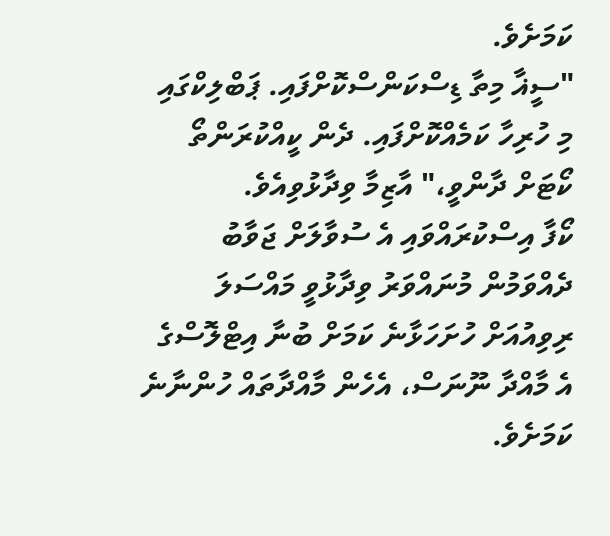ކަމަށެވެ.
"ސީޣާ މިތާ ޑިސްކަންސްކޮށްފައި. ޕަބްލިކްގައި މި ހުރިހާ ކަމެއްކޮށްފައި. ދެން ކީއްކުރަންތޯ ކޯޓަށް ދާންވީ،" އާޒިމާ ވިދާޅުވިއެވެ.
ކޯފާ އިސްކުރައްވައި އެ ސުވާލަށް ޖަވާބު ދެއްވަމުން މުނައްވަރު ވިދާޅުވީ މައްސަލަ ރިވިއުއަށް ހުށަހަޅާނެ ކަމަށް ބުނާ އިޓްލޮސްގެ އެ މާއްދާ ނޫނަސް، އެހެން މާއްދާތައް ހުންނާނެ ކަމަށެވެ.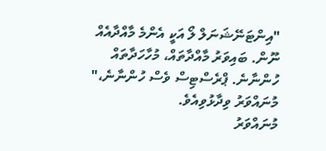"އިންޓަނޭޝަނަލް ލޯ އަކީ އެންމެ މާއްދާއެއް ނޫން. ބައިވަރު މާއްދާތައް، މުހާހަދާތައް ހުންނާނެ. ޕްރެސްޓިސް ވެސް ހުންނާނެ،" މުނައްވަރު ވިދާޅުވިއެވެ.
މުނައްވަރު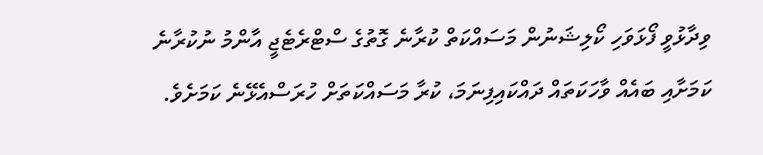ވިދާޅުވީ ފޯޅަވަހި ކޯލިޝަނުން މަސައްކަތް ކުރާނެ ގޮތުގެ ސްޓްރެޓެޖީ އާންމު ނުކުރާނެ ކަމަށާއި ބައެއް ވާހަކަތައް ދައްކައިފިނަމަ، ކުރާ މަސައްކަތަށް ހުރަސްއެޅޭނެ ކަމަށެވެ.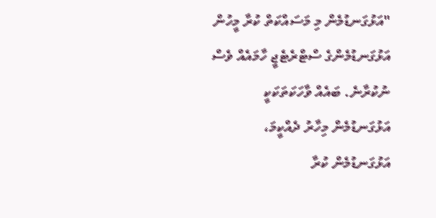"އަޅުގަނޑުމެން މި މަސައްކަތް ކުރާ މީހުން އަޅުގަނޑުމެންގެ ސްޓްރެޓެޖީ ހާމައެއް ވެސް ނުކުރާނެ. ބައެއް ވާހަކަތަކަކީ އަޅުގަނޑުމެން މިހާރު ދެއްކީމަ، އަޅުގަނޑުމެން ކުރާ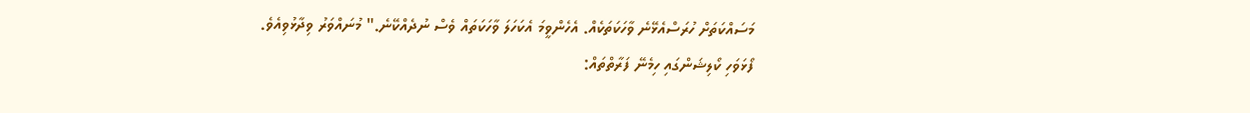މަސައްކަތަށް ހުރަސްއެޅޭނެ ވާހަކަތަކެއް. އެހެންވީމަ އެކަހަލަ ވާހަކަތައް ވެސް ނުދެއްކޭނެ." މުނައްވަރު ވިދާޅުވިއެވެ.
ފޯޅަވަހި ކޯލިޝަންގައި ހިމެނޭ ފަރާތްތައް: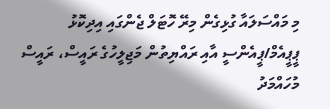މި މައްސަލައާ ގުޅިގެން މިރޭ ހޮޓަލް ޖެންގައި އިދިކޮޅު ޕީޕީއެމް/ޕީއެންސީ އާއި ރައްޔިތުން މަޖިލީހުގެ ރައީސް، ރައީސް މުހައްމަދު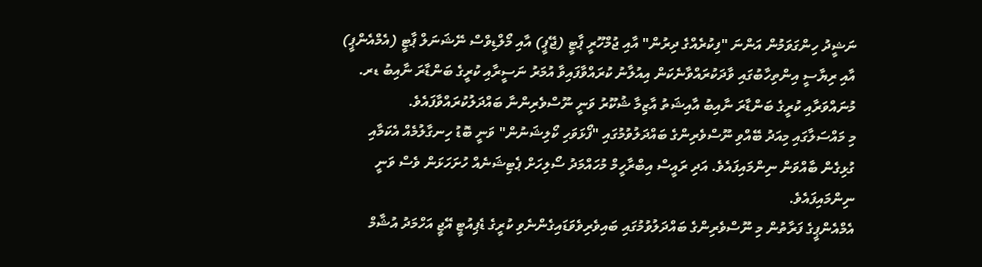ނަޝީދު ހިންގަވަމުން އަންނަ "ފިކުރެއްގެ ދިރުން" އާއި ޖުމްހޫރީ ޕާޓީ (ޖޭޕީ) އާއި މޯލްޑިވްސް ނޭޝަނަލް ޕާޓީ (އެމްއެންޕީ) އާއި ރިޔާސީ އިންތިހާބުގައި ވާދަކުރައްވާނެކަން އިއުލާނު ކުރައްވާފައިވާ އުމަރު ނަސީރާއި ކުރީގެ ބަންޑާރަ ނާއިބު ޑރ. މުނައްވަރާއި ކުރީގެ ބަންޑާރަ ނާއިބު އާއިޝަތު އާޒިމާ ޝުކޫރު ވަނީ ނޫސްވެރިންނާ ބައްދަލުކުރައްވާފައެވެ.
މި މައްސަލާގައި މިއަދު ބޭއްވި ނޫސްވެރިންގެ ބައްދަލުވުމުގައި "ފޯޅަވަހި ކޯލިޝަނުން" ވަނީ ބޮޑު ހިނގާލުމެއް އެކަމާއި ގުޅިގެން ބާއްވަން ނިންމައިފައެވެ. އަދި ރައީސް އިބްރާހީމް މުހައްމަދު ސޯލިހަށް ޕެޓިޝަނެއް ހުށަހަޅަން ވެސް ވަނީ ނިންމައިފައެވެ.
އެމްއެންޕީގެ ފަރާތުން މި ނޫސްވެރިންގެ ބައްދަލުވުމުގައި ބައިވެރިވެވަޑައިގެންނެވި ކުރީގެ ޑެޕިއުޓީ އޭޖީ އަހްމަދު އުޝާމް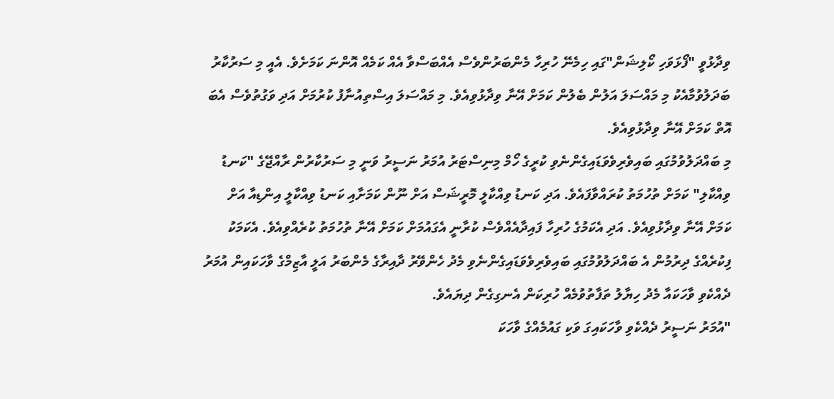ވިދާޅުވީ "ފޯޅަވަހި ކޯލިޝަން"ގައި ހިމެނޭ ހުރިހާ މެންބަރުންވެސް އެއްބަސްވާ އެއް ކަމެއް އޮންނަ ކަމަށެވެ. އެއީ މި ސަރުކާރު ބަދަލުވުމާއެކު މި މައްސަލަ އަލުން ބެލުން ކަމަށް އޭނާ ވިދާޅުވިއެވެ. މި މައްސަލަ އިސްތިއުނާފު ކުރުމަށް އަދި ވަގުތުވެސް އެބަ އޮތް ކަމަށް އޭނާ ވިދާޅުވިއެވެ.
މި ބައްދަލުވުމުގައި ބައިވެރިވެވަޑައިގެންނެވި ކުރީގެ ހޯމް މިނިސްޓަރު އުމަރު ނަސީރު ވަނީ މި ސަރުކާރުން ރާއްޖޭގެ "ކަނޑު ވިއްކާލި" ކަމަށް ތުހުމަތު ކުރައްވާފައެވެ. އަދި ކަނޑު ވިއްކާލީ މޮރީޝަސް އަށް ނޫން ކަމަށާއި ކަނޑު ވިއްކާލީ އިންޑިއާ އަށް ކަމަށް އޭނާ ވިދާޅުވިއެވެ. އަދި އެކަމުގެ ހުރިހާ ފައިދާއެއްވެސް ކުރާނީ އެގައުމަށް ކަމަށް އޭނާ ތުހުމަތު ކުރެއްވިއެވެ. އެކަމަކު ފިކުރެއްގެ ދިރުމުން އެ ބައްދަލުވުމުގައި ބައިވެރިވެވަޑައިގެންނެވި މެދު ހެންވޭރު ދާއިރާގެ މެންބަރު އަލީ އާޒިމްގެ ވާހަކައިން އުމަރު ދެއްކެވި ވާހަކައާ މެދު ހިޔާލު ތަފާތުވުމެއް ހުރިކަން އެނގިގެން ދިޔައެވެ.
"އުމަރު ނަސީރު ދެއްކެވި ވާހަކައިގަ ވަކި ގައުމެއްގެ ވާހަކަ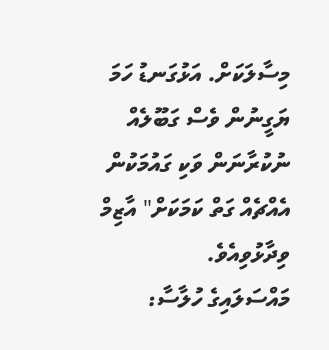މިސާލަކަށް. އަޅުގަނޑު ހަމަ ޔަގީނުން ވެސް ގަބޫލެއް ނުކުރާނަން ވަކި ގައުމަކުން އެއްޗެއް ގަތް ކަމަކަށް" އާޒިމް ވިދާޅުވިއެވެ.
މައްސަލައިގެ ހުލާސާ: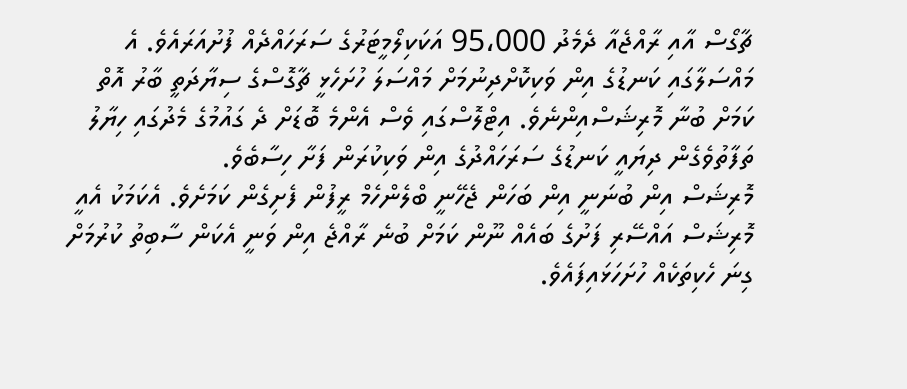ޗާގޯސް އާއި ރާއްޖެއާ ދެމެދު 95،000 އަކަކިލޯމީޓަރުގެ ސަރަހައްދެއް ފުށުއަރައެވެ. އެ މައްސަލާގައި ކަނޑުގެ އިން ވަކިކޮށްދިނުމަށް މައްސަލަ ހުށަހެޅީ ޗާގޮސްގެ ސިޔާދަތީ ބާރު އޮތް ކަމަށް ބުނާ މޮރިޝަސްއިންނެވެ. އިޓްލޮސްގައި ވެސް އެންމެ ބޮޑަށް ދެ ގައުމުގެ މެދުގައި ހިޔާލު ތަފާތުވެގެން ދިޔައީ ކަނޑުގެ ސަރަހައްދުގެ އިން ވަކިކުރަން ފަށާ ހިސާބެވެ.
މޮރިޝަސް އިން ބުނަނީ އިން ބަހަން ޖެހޭނީ ބްލެންހެމް ރީފުން ފެށިގެން ކަމަށެވެ. އެކަމަކު އެއީ މޮރިޝަސް އައްސޭރި ފަށުގެ ބައެއް ނޫން ކަމަށް ބުނެ ރާއްޖެ އިން ވަނީ އެކަން ސާބިތު ކުރުމަށް ގިނަ ހެކިތަކެއް ހުށަހަޅައިފައެވެ.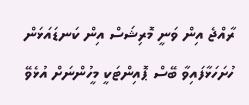ރާއްޖެ އިން ވަނީ މޮރިޝަސް އިން ކަނޑައަޅަން ހުށަހަޅާފައިވާ ބޭސް ޕޮއިންޓަކީ މީހުންނަށް އުޅެވޭ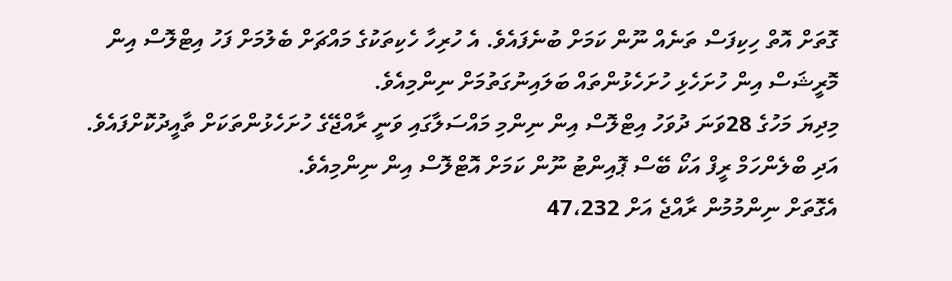ގޮތަށް އޮތް ހިކިފަސް ތަނެއް ނޫން ކަމަށް ބުނެފައެވެ. އެ ހުރިހާ ހެކިތަކުގެ މައްޗަށް ބެލުމަށް ފަހު އިޓްލޮސް އިން މޮރީޝަސް އިން ހުށަހެޅި ހުށަހެޅުންތައް ބަލައިނުގަތުމަށް ނިންމިއެވެ.
މިދިޔަ މަހުގެ 28ވަނަ ދުވަހު އިޓްލޮސް އިން ނިންމި މައްސަލާގައި ވަނީ ރާއްޖޭގެ ހުށަހެޅުންތަކަށް ތާއީދުކޮށްފައެވެ. އަދި ބްލެންހަމް ރީފް އަކޯ ބޭސް ޕޮއިންޓު ނޫން ކަމަށް އޮޓްލޮސް އިން ނިންމިއެވެ.
އެގޮތަށް ނިންމުމުން ރާއްޖެ އަށް 47،232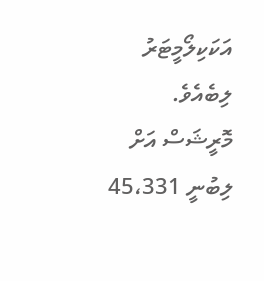އަކަކިލޯމީޓަރު ލިބެއެވެ. މޮރީޝަސް އަށް ލިބުނީ 45،331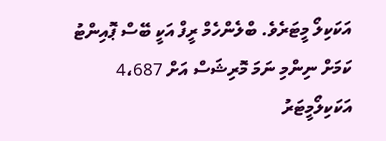އަކަކިލޯ މީޓަރެވެ. ބްލެންހެމް ރީފް އަކީ ބޭސް ޕޮއިންޓު ކަމަށް ނިންމި ނަމަ މޮރިޝަސް އަށް 4،687 އަކަކިލޯމީޓަރު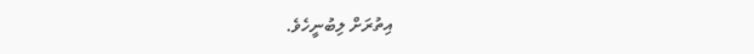އިތުރަށް ލިބުނީހެވެ.